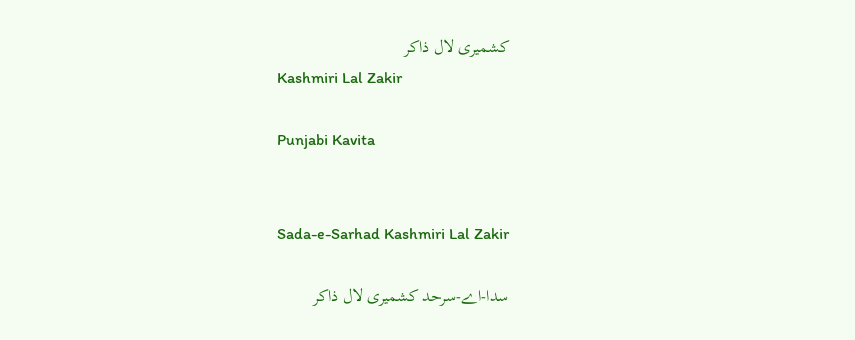کشمیری لال ذاکر
Kashmiri Lal Zakir

Punjabi Kavita


Sada-e-Sarhad Kashmiri Lal Zakir

سدا-اے-سرحد کشمیری لال ذاکر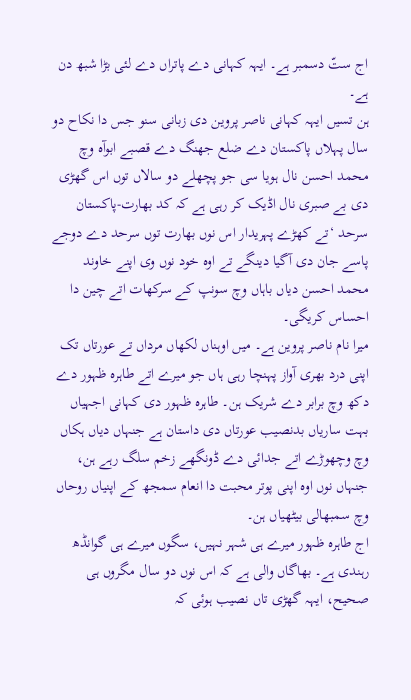اج ستّ دسمبر ہے۔ ایہہ کہانی دے پاتراں دے لئی بڑا شبھ دن ہے۔
ہن تسیں ایہہ کہانی ناصر پروین دی زبانی سنو جس دا نکاح دو سال پہلاں پاکستان دے ضلع جھنگ دے قصبے ابوآہ وچ محمد احسن نال ہویا سی جو پچھلے دو سالاں توں اس گھڑی دی بے صبری نال اڈیک کر رہی ہے کہ کد بھارت-پاکستان سرحد ‘تے کھڑے پہریدار اس نوں بھارت توں سرحد دے دوجے پاسے جان دی آگیا دینگے تے اوہ خود نوں وی اپنے خاوند محمد احسن دیاں باہاں وچ سونپ کے سرکھات اتے چین دا احساس کریگی۔
میرا نام ناصر پروین ہے۔ میں اوہناں لکھاں مرداں تے عورتاں تک اپنی درد بھری آواز پہنچا رہی ہاں جو میرے اتے طاہرہ ظہور دے دکھ وچ برابر دے شریک ہن۔ طاہرہ ظہور دی کہانی اجہیاں بہت ساریاں بدنصیب عورتاں دی داستان ہے جنہاں دیاں ہکاں وچ وچھوڑے اتے جدائی دے ڈونگھے زخم سلگ رہے ہن، جنہاں نوں اوہ اپنی پوتر محبت دا انعام سمجھ کے اپنیاں روحاں وچ سمبھالی بیٹھیاں ہن۔
اج طاہرہ ظہور میرے ہی شہر نہیں، سگوں میرے ہی گوانڈھ رہندی ہے۔ بھاگاں والی ہے کہ اس نوں دو سال مگروں ہی صحیح، ایہہ گھڑی تاں نصیب ہوئی کہ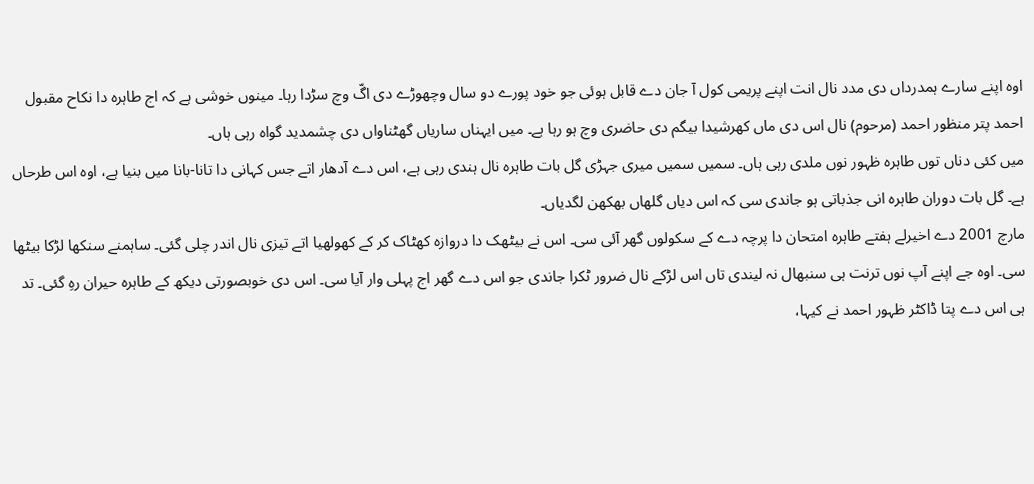اوہ اپنے سارے ہمدرداں دی مدد نال انت اپنے پریمی کول آ جان دے قابل ہوئی جو خود پورے دو سال وچھوڑے دی اگّ وچ سڑدا رہا۔ مینوں خوشی ہے کہ اج طاہرہ دا نکاح مقبول احمد پتر منظور احمد (مرحوم) نال اس دی ماں کھرشیدا بیگم دی حاضری وچ ہو رہا ہے۔ میں ایہناں ساریاں گھٹناواں دی چشمدید گواہ رہی ہاں۔
میں کئی دناں توں طاہرہ ظہور نوں ملدی رہی ہاں۔ سمیں سمیں میری جہڑی گل بات طاہرہ نال ہندی رہی ہے، اس دے آدھار اتے جس کہانی دا تانا-بانا میں بنیا ہے، اوہ اس طرحاں ہے۔ گل بات دوران طاہرہ انی جذباتی ہو جاندی سی کہ اس دیاں گلھاں بھکھن لگدیاں۔
مارچ 2001 دے اخیرلے ہفتے طاہرہ امتحان دا پرچہ دے کے سکولوں گھر آئی سی۔ اس نے بیٹھک دا دروازہ کھٹاک کر کے کھولھیا اتے تیزی نال اندر چلی گئی۔ ساہمنے سنکھا لڑکا بیٹھا سی۔ اوہ جے اپنے آپ نوں ترنت ہی سنبھال نہ لیندی تاں اس لڑکے نال ضرور ٹکرا جاندی جو اس دے گھر اج پہلی وار آیا سی۔ اس دی خوبصورتی دیکھ کے طاہرہ حیران رہِ گئی۔ تد ہی اس دے پتا ڈاکٹر ظہور احمد نے کیہا،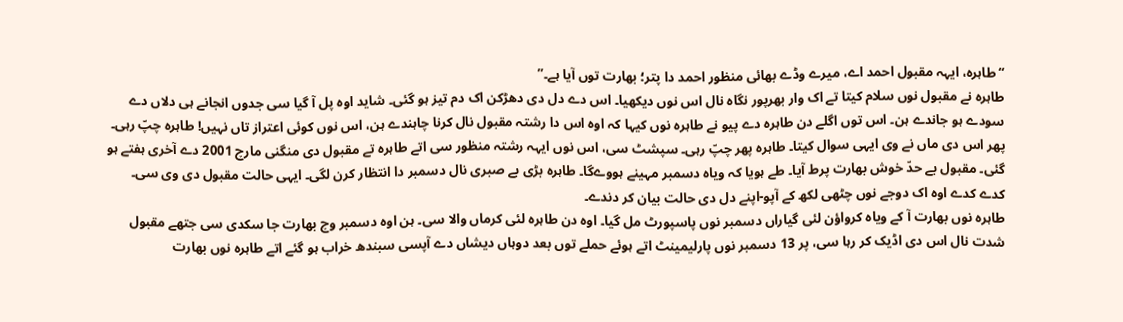“طاہرہ، ایہہ مقبول احمد اے، میرے وڈے بھائی منظور احمد دا پتر؛ بھارت توں آیا ہے۔”
طاہرہ نے مقبول نوں سلام کیتا تے اک وار بھرپور نگاہ نال اس نوں دیکھیا۔ اس دے دل دی دھڑکن اک دم تیز ہو گئی۔ شاید اوہ پل آ گیا سی جدوں انجانے ہی دلاں دے سودے ہو جاندے ہن۔ اس توں اگلے دن طاہرہ دے پیو نے طاہرہ نوں کیہا کہ اوہ اس دا رشتہ مقبول نال کرنا چاہندے ہن، اس نوں کوئی اعتراز تاں نہیں! طاہرہ چپّ رہی۔ پھر اس دی ماں نے وی ایہی سوال کیتا۔ طاہرہ پھر چپّ رہی۔ سپشٹ سی، اس نوں ایہہ رشتہ منظور سی اتے طاہرہ تے مقبول دی منگنی مارچ 2001 دے آخری ہفتے ہو گئی۔ مقبول بے حدّ خوش بھارت پرط آیا۔ طے ہویا کہ ویاہ دسمبر مہینے ہووےگا۔ طاہرہ بڑی بے صبری نال دسمبر دا انتظار کرن لگی۔ ایہی حالت مقبول دی وی سی۔ کدے کدے اوہ اک دوجے نوں چٹھی لکھ کے آپو-اپنے دل دی حالت بیان کر دندے۔
طاہرہ نوں بھارت آ کے ویاہ کرواؤن لئی گیاراں دسمبر نوں پاسپورٹ مل گیا۔ اوہ دن طاہرہ لئی کرماں والا سی۔ ہن اوہ دسمبر وچ بھارت جا سکدی سی جتھے مقبول شدت نال اس دی اڈیک کر رہا سی، پر 13 دسمبر نوں پارلیمینٹ اتے ہوئے حملے توں بعد دوہاں دیشاں دے آپسی سبندھ خراب ہو گئے اتے طاہرہ نوں بھارت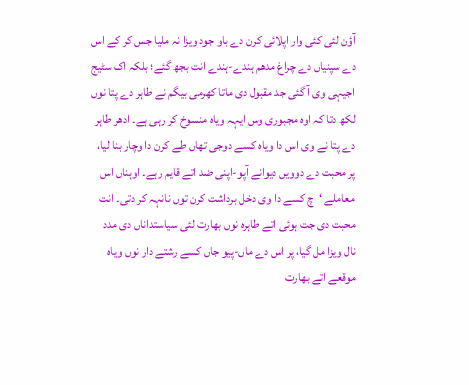آؤن لئی کئی وار اپلائی کرن دے باو جود ویزا نہ ملیا جس کر کے اس دے سپنیاں دے چراغ مدھم ہندے-ہندے انت بجھ گئے؛ بلکہ اک سٹیج اجیہی وی آ گئی جد مقبول دی ماتا کھرمی بیگم نے طاہر دے پتا نوں لکھ دتا کہ اوہ مجبوری وس ایہہ ویاہ منسوخ کر رہی ہے۔ ادھر طاہر دے پتا نے وی اس دا ویاہ کسے دوجی تھاں طے کرن دا وچار بنا لیا، پر محبت دے دوویں دیوانے آپو-اپنی ضد اتے قایم رہے۔ اوہناں اس معاملے ‘چ کسے دا وی دخل برداشت کرن توں نانہہ کر دتی۔ انت محبت دی جت ہوئی اتے طاہرہ نوں بھارت لئی سیاستداناں دی مدد نال ویزا مل گیا، پر اس دے ماں-پیو جاں کسے رشتے دار نوں ویاہ موقعے اتے بھارت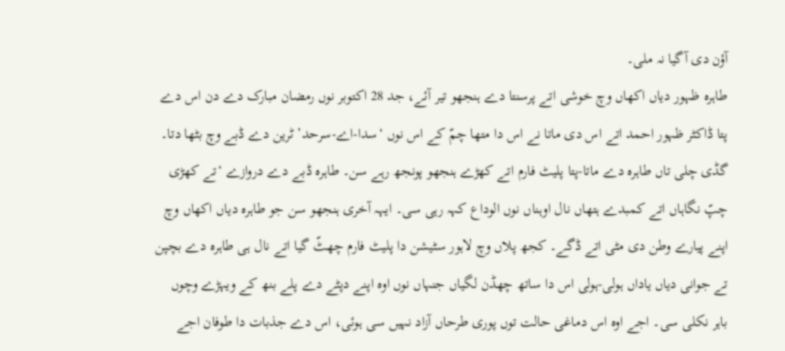آؤن دی آگیا نہ ملی۔
طاہرہ ظہور دیاں اکھاں وچ خوشی اتے پرسنتا دے ہنجھو تیر آئے، جد 28 اکتوبر نوں رمضان مبارک دے دن اس دے پتا ڈاکٹر ظہور احمد اتے اس دی ماتا نے اس دا متھا چمّ کے اس نوں ‘سدا-اے-سرحد’ ٹرین دے ڈبے وچ بٹھا دتا۔ گڈی چلی تاں طاہرہ دے ماتا-پتا پلیٹ فارم اتے کھڑے ہنجھو پونجھ رہے سن۔ طاہرہ ڈبے دے دروازے ‘تے کھڑی چپّ نگاہاں اتے کمبدے ہتھاں نال اوہناں نوں الوداع کہہ رہی سی۔ ایہہ آخری ہنجھو سن جو طاہرہ دیاں اکھاں وچ اپنے پیارے وطن دی مٹی اتے ڈگے۔ کجھ پلاں وچ لاہور سٹیشن دا پلیٹ فارم چھٹّ گیا اتے نال ہی طاہرہ دے بچپن تے جوانی دیاں یاداں ہولی-ہولی اس دا ساتھ چھڈن لگیاں جنہاں نوں اوہ اپنے دپٹے دے پلے بنھ کے ویہڑے وچوں باہر نکلی سی۔ اجے اوہ اس دماغی حالت توں پوری طرحاں آزاد نہیں سی ہوئی، اس دے جذبات دا طوفان اجے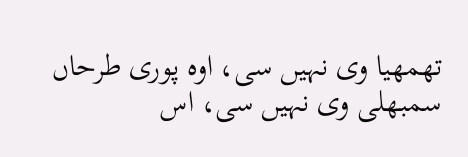تھمھیا وی نہیں سی، اوہ پوری طرحاں سمبھلی وی نہیں سی، اس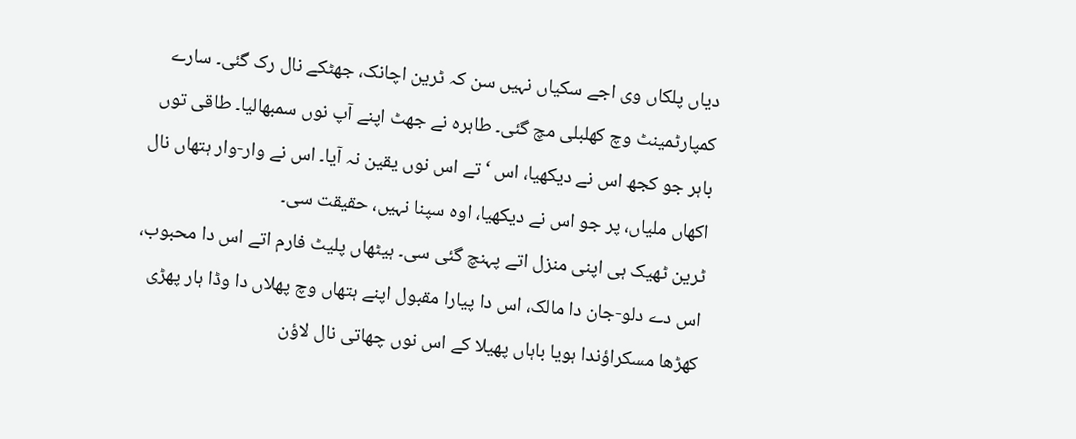دیاں پلکاں وی اجے سکیاں نہیں سن کہ ٹرین اچانک، جھٹکے نال رک گئی۔ سارے کمپارٹمینٹ وچ کھلبلی مچ گئی۔ طاہرہ نے جھٹ اپنے آپ نوں سمبھالیا۔ طاقی توں باہر جو کجھ اس نے دیکھیا، اس ‘تے اس نوں یقین نہ آیا۔ اس نے وار-وار ہتھاں نال اکھاں ملیاں، پر جو اس نے دیکھیا، اوہ سپنا نہیں، حقیقت سی۔
ٹرین ٹھیک ہی اپنی منزل اتے پہنچ گئی سی۔ ہیٹھاں پلیٹ فارم اتے اس دا محبوب، اس دے دلو-جان دا مالک، اس دا پیارا مقبول اپنے ہتھاں وچ پھلاں دا وڈا ہار پھڑی کھڑھا مسکراؤندا ہویا باہاں پھیلا کے اس نوں چھاتی نال لاؤن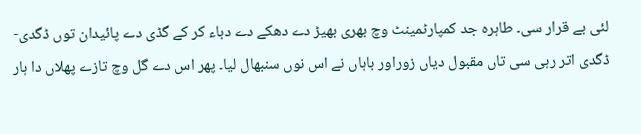لئی بے قرار سی۔ طاہرہ جد کمپارٹمینٹ وچ بھری بھیڑ دے دھکے دے دباء کر کے گڈی دے پائیدان توں ڈگدی-ڈگدی اتر رہی سی تاں مقبول دیاں زوراور باہاں نے اس نوں سنبھال لیا۔ پھر اس دے گل وچ تازے پھلاں دا ہار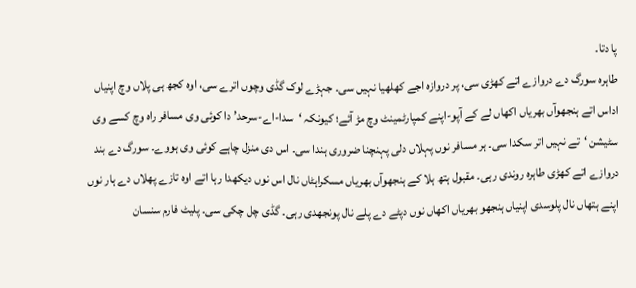پا دتا۔
طاہرہ سورگ دے دروازے اتے کھڑی سی، پر دروازہ اجے کھلھیا نہیں سی۔ جہڑے لوک گڈی وچوں اترے سی، اوہ کجھ ہی پلاں وچ اپنیاں اداس اتے ہنجھوآں بھریاں اکھاں لے کے آپو-اپنے کمپارٹمینٹ وچ مڑ آئے؛ کیونکہ ‘سدا-اے-سرحد’ دا کوئی وی مسافر راہ وچ کسے وی سٹیشن ‘تے نہیں اتر سکدا سی۔ ہر مسافر نوں پہلاں دلی پہنچنا ضروری ہندا سی۔ اس دی منزل چاہے کوئی وی ہووے۔ سورگ دے بند دروازے اتے کھڑی طاہرہ روندی رہی۔ مقبول ہتھ ہلا کے ہنجھوآں بھریاں مسکراہٹاں نال اس نوں دیکھدا رہا اتے اوہ تازے پھلاں دے ہار نوں اپنے ہتھاں نال پلوسدی اپنیاں ہنجھو بھریاں اکھاں نوں دپٹے دے پلے نال پونجھدی رہی۔ گڈی چل چکی سی۔ پلیٹ فارم سنسان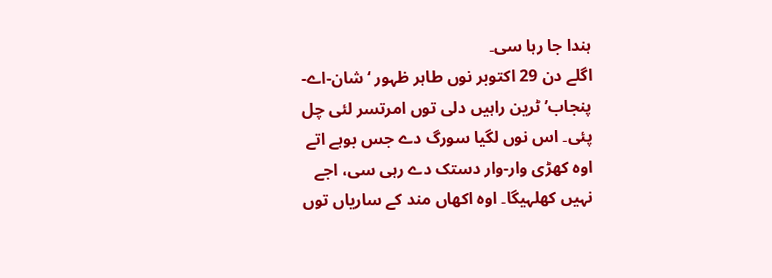ہندا جا رہا سی۔
اگلے دن 29 اکتوبر نوں طاہر ظہور ‘شان-اے-پنجاب’ ٹرین راہیں دلی توں امرتسر لئی چل پئی۔ اس نوں لگیا سورگ دے جس بوہے اتے اوہ کھڑی وار-وار دستک دے رہی سی، اجے نہیں کھلہیگا۔ اوہ اکھاں مند کے ساریاں توں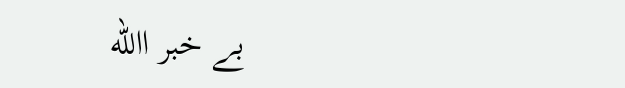بے خبر االله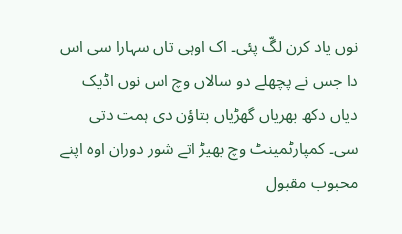نوں یاد کرن لگّ پئی۔ اک اوہی تاں سہارا سی اس دا جس نے پچھلے دو سالاں وچ اس نوں اڈیک دیاں دکھ بھریاں گھڑیاں بتاؤن دی ہمت دتی سی۔ کمپارٹمینٹ وچ بھیڑ اتے شور دوران اوہ اپنے محبوب مقبول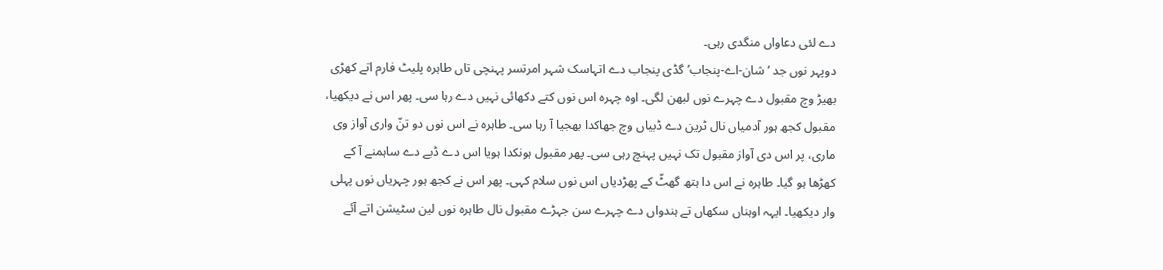دے لئی دعاواں منگدی رہی۔
دوپہر نوں جد ‘شان-اے-پنجاب’ گڈی پنجاب دے اتہاسک شہر امرتسر پہنچی تاں طاہرہ پلیٹ فارم اتے کھڑی بھیڑ وچ مقبول دے چہرے نوں لبھن لگی۔ اوہ چہرہ اس نوں کتے دکھائی نہیں دے رہا سی۔ پھر اس نے دیکھیا، مقبول کجھ ہور آدمیاں نال ٹرین دے ڈبیاں وچ جھاکدا بھجیا آ رہا سی۔ طاہرہ نے اس نوں دو تنّ واری آواز وی ماری، پر اس دی آواز مقبول تک نہیں پہنچ رہی سی۔ پھر مقبول ہونکدا ہویا اس دے ڈبے دے ساہمنے آ کے کھڑھا ہو گیا۔ طاہرہ نے اس دا ہتھ گھٹّ کے پھڑدیاں اس نوں سلام کہی۔ پھر اس نے کجھ ہور چہریاں نوں پہلی وار دیکھیا۔ ایہہ اوہناں سکھاں تے ہندواں دے چہرے سن جہڑے مقبول نال طاہرہ نوں لین سٹیشن اتے آئے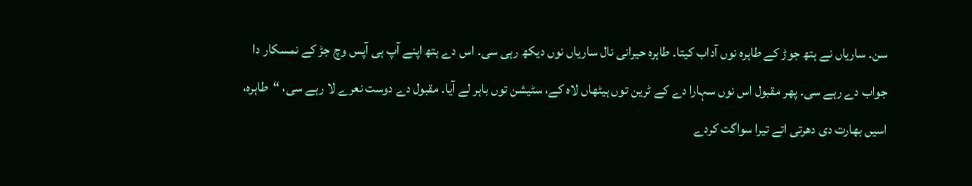سن۔ ساریاں نے ہتھ جوڑ کے طاہرہ نوں آداب کیتا۔ طاہرہ حیرانی نال ساریاں نوں دیکھ رہی سی۔ اس دے ہتھ اپنے آپ ہی آپس وچ جڑ کے نمسکار دا جواب دے رہے سی۔ پھر مقبول اس نوں سہارا دے کے ٹرین توں ہیٹھاں لاہ کے، سٹیشن توں باہر لے آیا۔ مقبول دے دوست نعرے لا رہے سی، “طاہرہ، اسیں بھارت دی دھرتی اتے تیرا سواگت کردے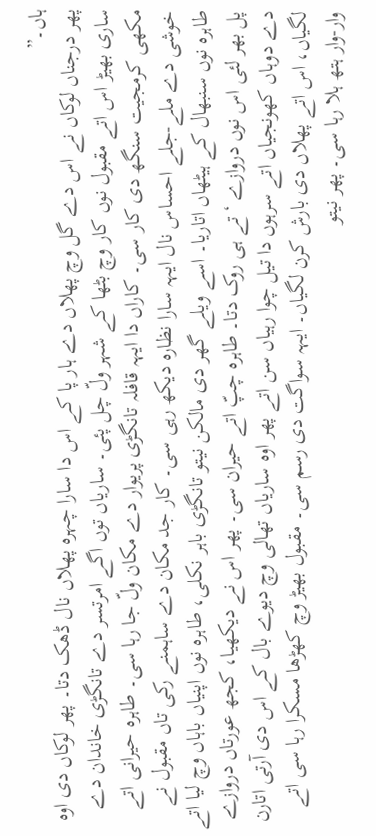ہاں۔”
پھر درجناں لوکاں نے اس دے گل وچ پھلاں دے ہار پا کے اس دا سارا چہرہ پھلاں نال ڈھک دتا۔ پھر لوکاں دی اوہ ساری بھیڑ اس اتے مقبول نوں کار وچ بٹھا کے شہر ولّ چل پئی۔ ساریاں توں اگے امرتسر دے تانگڑی خاندان دے مکھی کرمجیت سنگھ دی کار سی۔ کاراں دا ایہہ قافلہ تانگڑی پریوار دے مکان ولّ جا رہا سی۔ طاہرہ حیرانی اتے خوشی دے ملے-جلے احساس نال ایہہ سارا نظارہ دیکھ رہی سی۔ کار جد مکان دے ساہمنے رکی تاں مقبول نے طاہرہ نوں سنبھال کے ہیٹھاں اتاریا۔ اسے ویلے گھر دی مالکن نیتو تانگڑی باہر نکلی، طاہرہ نوں اپنیاں باہاں وچ لیا اتے پل بھر لئی اس نوں دروازے ‘تے ہی روک دتا۔ طاہرہ چپّ اتے حیران سی۔ پھر اس نے دیکھیا، کجھ عورتاں دروازے دے دوہاں کھونجیاں اتے سرہوں دا تیل چوا رہیاں سن اتے پھر اوہ ساریاں تھالی وچ دیوے بال کے اس دی آرتی اتارن لگیاں، اس اتے پھلاں دی بارش کرن لگیاں۔ ایہہ سواگت دی رسم سی۔ مقبول بھیڑ وچ کھڑھا مسکرا رہا سی اتے وار-وار ہتھ ہلا رہا سی۔ پھر نیتو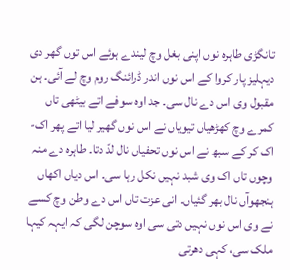تانگڑی طاہرہ نوں اپنی بغل وچ لیندے ہوئے اس توں گھر دی دیہلیز پار کروا کے اس نوں اندر ڈرائنگ روم وچ لے آئی۔ ہن مقبول وی اس دے نال سی۔ جد اوہ سوفے اتے بیٹھی تاں کمرے وچ کھڑھیاں تیویاں نے اس نوں گھیر لیا اتے پھر اک-اک کر کے سبھ نے اس نوں تحفیاں نال لدّ دتا۔ طاہرہ دے منہ وچوں تاں اک وی شبد نہیں نکل رہا سی۔ اس دیاں اکھاں ہنجھوآں نال بھر گئیاں۔ انی عزت تاں اس دے وطن وچ کسے نے وی اس نوں نہیں دتی سی اوہ سوچن لگی کہ ایہہ کیہا ملک سی، کہی دھرتی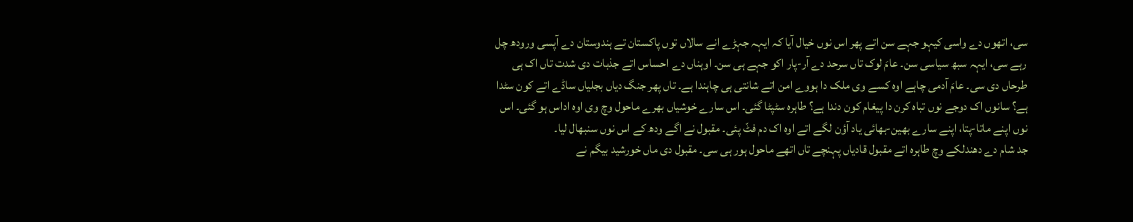سی، اتھوں دے واسی کیہو جہے سن اتے پھر اس نوں خیال آیا کہ ایہہ جہڑے انے سالاں توں پاکستان تے ہندوستان دے آپسی ورودھ چل رہے سی، ایہہ سبھ سیاسی سن۔ عامَ لوک تاں سرحد دے آر-پار اکو جہے ہی سن۔ اوہناں دے احساس اتے جذبات دی شدت تاں اک ہی طرحاں دی سی۔ عامَ آدمی چاہے اوہ کسے وی ملک دا ہووے امن اتے شانتی ہی چاہندا ہے۔ تاں پھر جنگ دیاں بجلیاں ساڈے اتے کون سٹدا ہے؟ سانوں اک دوجے نوں تباہ کرن دا پیغام کون دندا ہے؟ طاہرہ سٹپٹا گئی۔ اس سارے خوشیاں بھرے ماحول وچ وی اوہ اداس ہو گئی۔ اس نوں اپنے ماتا-پتا، اپنے سارے بھین-بھائی یاد آؤن لگے اتے اوہ اک دم فٹّ پئی۔ مقبول نے اگے ودھ کے اس نوں سنبھال لیا۔
جد شام دے دھندلکے وچ طاہرہ اتے مقبول قادیاں پہنچے تاں اتھے ماحول ہور ہی سی۔ مقبول دی ماں خورشید بیگم نے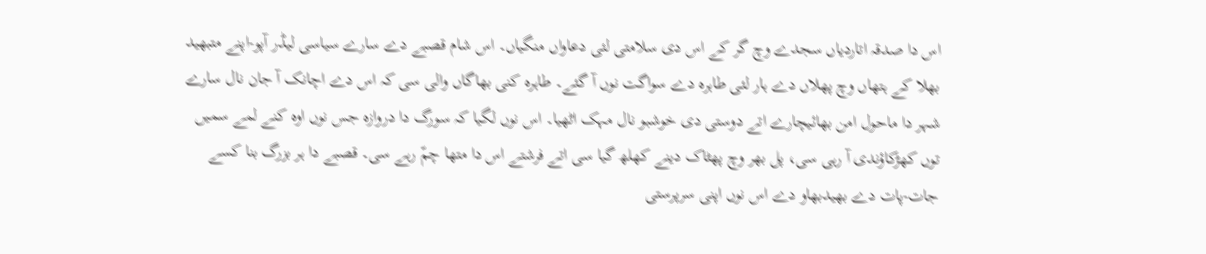اس دا صدقہ اتاردیاں سجدے وچ گر کے اس دی سلامتی لئی دعاواں منگیاں۔ اس شام قصبے دے سارے سیاسی لیڈر آپو-اپنے متبھید بھلا کے ہتھاں وچ پھلاں دے ہار لئی طاہرہ دے سواگت نوں آ گئے۔ طاہرہ کنی بھاگاں والی سی کہ اس دے اچانک آ جان نال سارے شہر دا ماحول امن بھائیچارے اتے دوستی دی خوشبو نال مہک اٹھیا۔ اس نوں لگیا کہ سورگ دا دروازہ جس نوں اوہ کنے لمے سمیں توں کھڑکاؤندی آ رہی سی، پل بھر وچ پھٹاک دینے کھلھ گیا سی اتے فرشتے اس دا متھا چمّ رہے سی۔ قصبے دا ہر بزرگ بنا کسے جات-پات دے بھیدبھاو دے اس نوں اپنی سرپرستی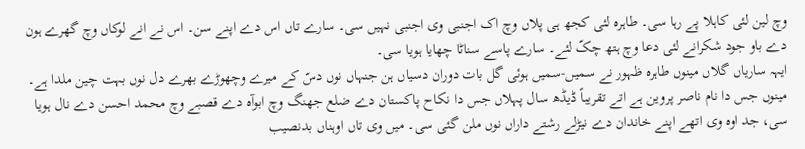وچ لین لئی کاہلا پے رہا سی۔ طاہرہ لئی کجھ ہی پلاں وچ اک اجنبی وی اجنبی نہیں سی۔ سارے تاں اس دے اپنے سن۔ اس نے انے لوکاں وچ گھرے ہون دے باو جود شکرانے لئی دعا وچ ہتھ چکّ لئے۔ سارے پاسے سناٹا چھایا ہویا سی۔
ایہہ ساریاں گلاں مینوں طاہرہ ظہور نے سمیں-سمیں ہوئی گل بات دوران دسیاں ہن جنہاں نوں دسّ کے میرے وچھوڑے بھرے دل نوں بہت چین ملدا ہے۔ مینوں جس دا نام ناصر پروین ہے اتے تقریباً ڈیڈھ سال پہلاں جس دا نکاح پاکستان دے ضلع جھنگ وچ ابوآہ دے قصبے وچ محمد احسن دے نال ہویا سی، جد اوہ وی اتھے اپنے خاندان دے نیڑلے رشتے داراں نوں ملن گئی سی۔ میں وی تاں اوہناں بدنصیب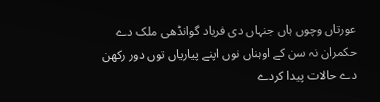عورتاں وچوں ہاں جنہاں دی فریاد گوانڈھی ملک دے حکمران نہ سن کے اوہناں نوں اپنے پیاریاں توں دور رکھن دے حالات پیدا کردے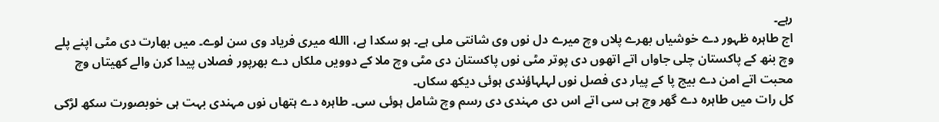رہے۔
اج طاہرہ ظہور دے خوشیاں بھرے پلاں وچ میرے دل نوں وی شانتی ملی ہے۔ ہو سکدا ہے، االله میری فریاد وی سن لوے۔ میں بھارت دی مٹی اپنے پلے وچ بنھ کے پاکستان چلی جاواں اتے اتھوں دی پوتر مٹی نوں پاکستان دی مٹی وچ ملا کے دوویں ملکاں دے بھرپور فصلاں پیدا کرن والے کھیتاں وچ محبت اتے امن دے بیج پا کے پیار دی فصل نوں لہلہاؤندی ہوئی دیکھ سکاں۔
کل رات میں طاہرہ دے گھر وچ ہی سی اتے اس دی مہندی دی رسم وچ شامل ہوئی سی۔ طاہرہ دے ہتھاں نوں مہندی بہت ہی خوبصورت سکھ لڑکی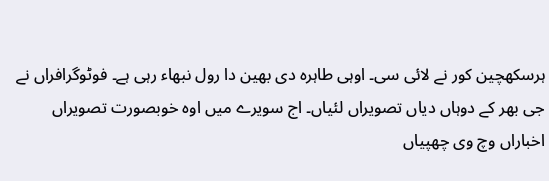ہرسکھچین کور نے لائی سی۔ اوہی طاہرہ دی بھین دا رول نبھاء رہی ہے۔ فوٹوگرافراں نے جی بھر کے دوہاں دیاں تصویراں لئیاں۔ اج سویرے میں اوہ خوبصورت تصویراں اخباراں وچ وی چھپیاں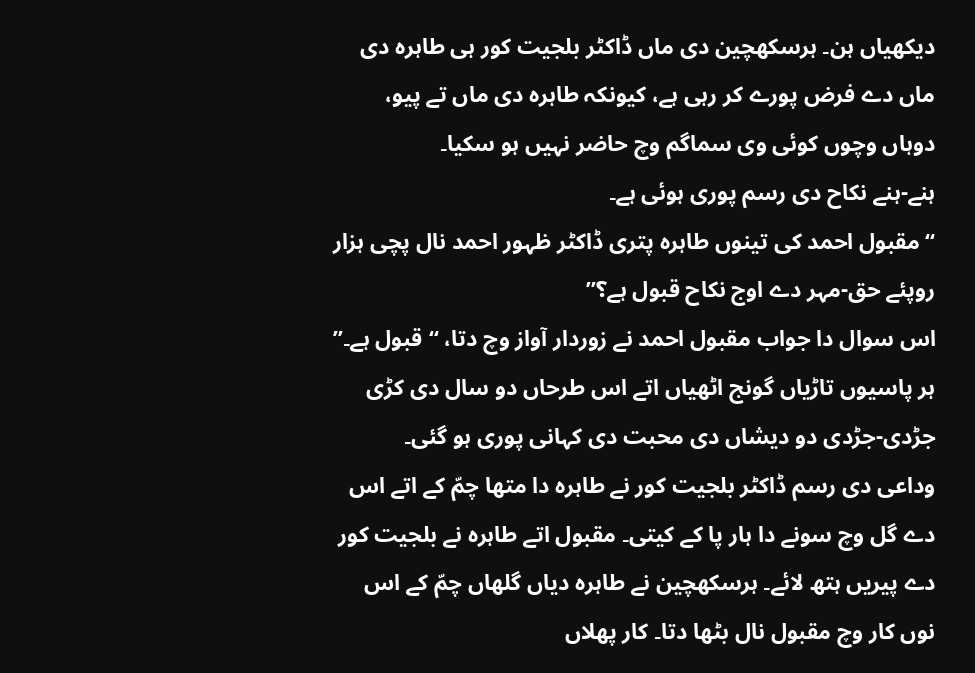دیکھیاں ہن۔ ہرسکھچین دی ماں ڈاکٹر بلجیت کور ہی طاہرہ دی ماں دے فرض پورے کر رہی ہے، کیونکہ طاہرہ دی ماں تے پیو، دوہاں وچوں کوئی وی سماگم وچ حاضر نہیں ہو سکیا۔
ہنے-ہنے نکاح دی رسم پوری ہوئی ہے۔
“مقبول احمد کی تینوں طاہرہ پتری ڈاکٹر ظہور احمد نال پچی ہزار روپئے حق-مہر دے اوج نکاح قبول ہے؟”
اس سوال دا جواب مقبول احمد نے زوردار آواز وچ دتا، “قبول ہے۔”
ہر پاسیوں تاڑیاں گونج اٹھیاں اتے اس طرحاں دو سال دی کڑی جڑدی-جڑدی دو دیشاں دی محبت دی کہانی پوری ہو گئی۔
وداعی دی رسم ڈاکٹر بلجیت کور نے طاہرہ دا متھا چمّ کے اتے اس دے گل وچ سونے دا ہار پا کے کیتی۔ مقبول اتے طاہرہ نے بلجیت کور دے پیریں ہتھ لائے۔ ہرسکھچین نے طاہرہ دیاں گلھاں چمّ کے اس نوں کار وچ مقبول نال بٹھا دتا۔ کار پھلاں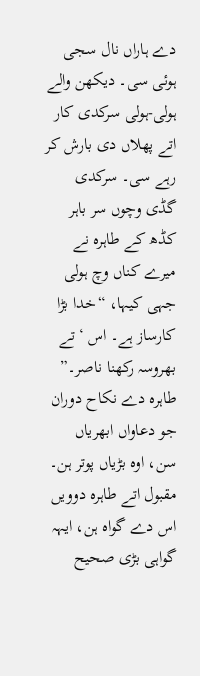دے ہاراں نال سجی ہوئی سی۔ دیکھن والے ہولی-ہولی سرکدی کار اتے پھلاں دی بارش کر رہے سی۔ سرکدی گڈی وچوں سر باہر کڈھ کے طاہرہ نے میرے کناں وچ ہولی جہی کیہا، “خدا بڑا کارساز ہے۔ اس ‘تے بھروسہ رکھنا ناصر۔”
طاہرہ دے نکاح دوران جو دعاواں ابھریاں سن، اوہ بڑیاں پوتر ہن۔ مقبول اتے طاہرہ دوویں اس دے گواہ ہن، ایہہ گواہی بڑی صحیح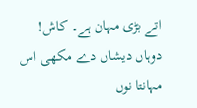اتے بڑی مہان ہے۔ کاش! دوہاں دیشاں دے مکھی اس مہانتا نوں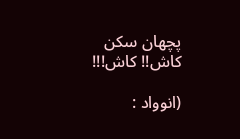پچھان سکن کاش!! کاش!!!

(انوواد :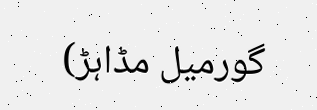گورمیل مڈاہڑ)